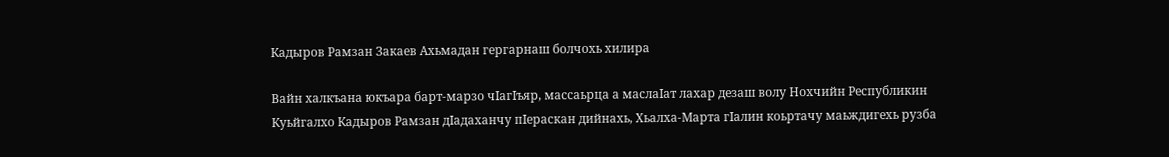Кадыров Рамзан Закаев Ахьмадан гергарнаш болчохь хилира

Вайн халкъана юкъара барт-марзо чIагIъяр, массаьрца а маслаIат лахар дезаш волу Нохчийн Республикин Куьйгалхо Кадыров Рамзан дIадаханчу пIераскан дийнахь, Хьалха-Марта гIалин коьртачу маьждигехь рузба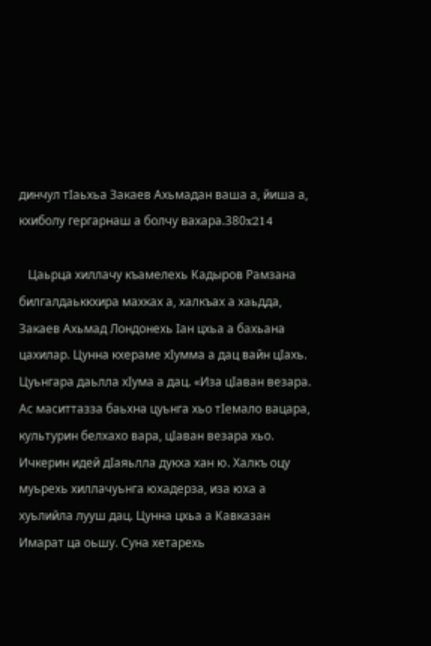динчул тIаьхьа Закаев Ахьмадан ваша а, йиша а, кхиболу гергарнаш а болчу вахара.380x214

   Цаьрца хиллачу къамелехь Кадыров Рамзана билгалдаьккхира махках а, халкъах а хаьдда, Закаев Ахьмад Лондонехь Iан цхьа а бахьана цахилар. Цунна кхераме хIумма а дац вайн цIахь. Цуьнгара даьлла хIума а дац. «Иза цIаван везара. Ас маситтазза баьхна цуьнга хьо тIемало вацара, культурин белхахо вара, цIаван везара хьо. Ичкерин идей дIаяьлла дукха хан ю. Халкъ оцу муьрехь хиллачуьнга юхадерза, иза юха а хуьлийла лууш дац. Цунна цхьа а Кавказан Имарат ца оьшу. Суна хетарехь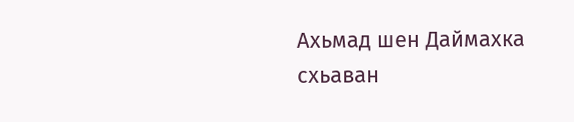Ахьмад шен Даймахка схьаван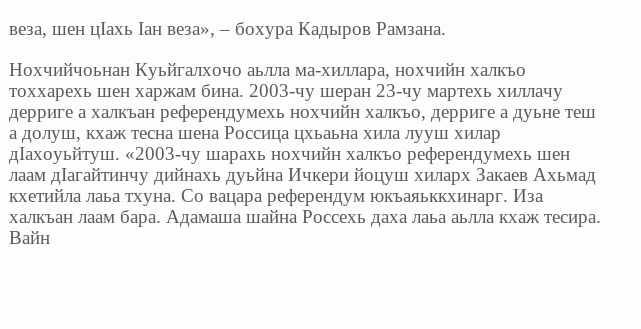веза, шен цIахь Iан веза», – бохура Кадыров Рамзана.

Нохчийчоьнан Куьйгалхочо аьлла ма-хиллара, нохчийн халкъо тоххарехь шен харжам бина. 2003-чу шеран 23-чу мартехь хиллачу дерриге а халкъан референдумехь нохчийн халкъо, дерриге а дуьне теш а долуш, кхаж тесна шена Россица цхьаьна хила лууш хилар дIахоуьйтуш. «2003-чу шарахь нохчийн халкъо референдумехь шен лаам дIагайтинчу дийнахь дуьйна Ичкери йоцуш хиларх Закаев Ахьмад кхетийла лаьа тхуна. Со вацара референдум юкъаяьккхинарг. Иза халкъан лаам бара. Адамаша шайна Россехь даха лаьа аьлла кхаж тесира. Вайн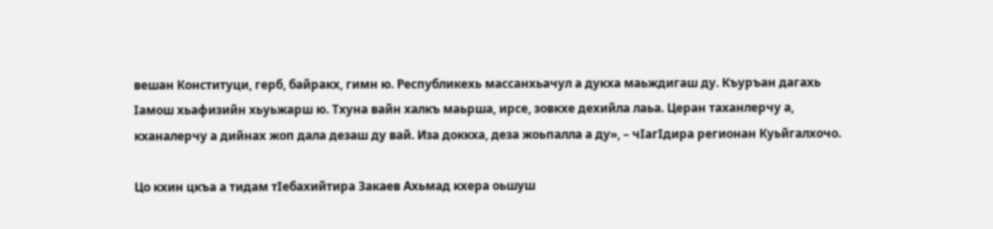вешан Конституци, герб, байракх, гимн ю. Республикехь массанхьачул а дукха маьждигаш ду. Къуръан дагахь Iамош хьафизийн хьуьжарш ю. Тхуна вайн халкъ маьрша, ирсе, зовкхе дехийла лаьа. Церан таханлерчу а, кханалерчу а дийнах жоп дала дезаш ду вай. Иза доккха, деза жоьпалла а ду», – чIагIдира регионан Куьйгалхочо.

Цо кхин цкъа а тидам тIебахийтира Закаев Ахьмад кхера оьшуш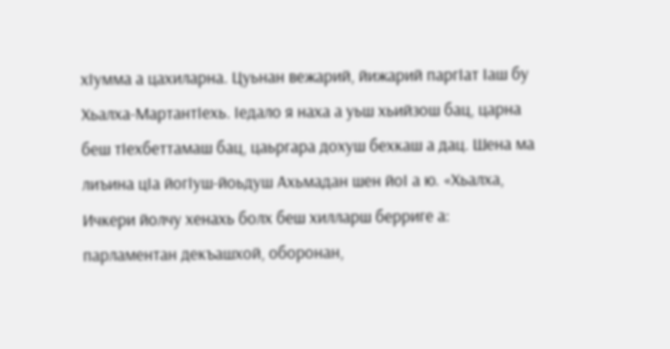хIумма а цахиларна. Цуьнан вежарий, йижарий паргIат Iаш бу Хьалха-МартантIехь. Iедало я наха а уьш хьийзош бац, царна беш тIехбеттамаш бац, цаьргара дохуш бехкаш а дац. Шена ма лиъина цIа йогIуш-йоьдуш Ахьмадан шен йоI а ю. «Хьалха, Ичкери йолчу хенахь болх беш хилларш берриге а: парламентан декъашхой, оборонан,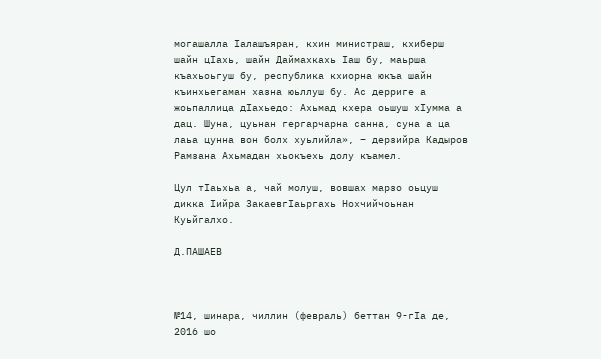могашалла Iалашъяран, кхин министраш, кхиберш шайн цIахь, шайн Даймахкахь Iаш бу, маьрша къахьоьгуш бу, республика кхиорна юкъа шайн къинхьегаман хазна юьллуш бу. Ас дерриге а жоьпаллица дIахьедо: Ахьмад кхера оьшуш хIумма а дац. Шуна, цуьнан гергарчарна санна, суна а ца лаьа цунна вон болх хуьлийла», – дерзийра Кадыров Рамзана Ахьмадан хьокъехь долу къамел.

Цул тIаьхьа а, чай молуш, вовшах марзо оьцуш дикка Iийра ЗакаевгIаьргахь Нохчийчоьнан Куьйгалхо.

Д.ПАШАЕВ



№14, шинара, чиллин (февраль) беттан 9-гIа де, 2016 шо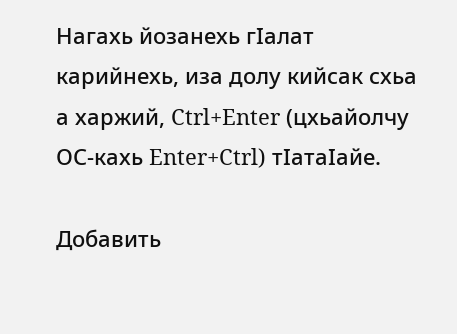Нагахь йозанехь гIалат карийнехь, иза долу кийсак схьа а харжий, Ctrl+Enter (цхьайолчу ОС-кахь Enter+Ctrl) тIатаIайе.

Добавить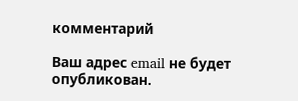комментарий

Ваш адрес email не будет опубликован.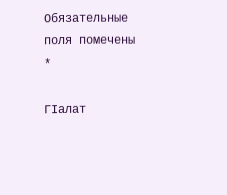Обязательные поля помечены *

ГIалат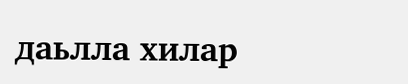даьлла хилар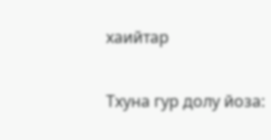хаийтар

Тхуна гур долу йоза: